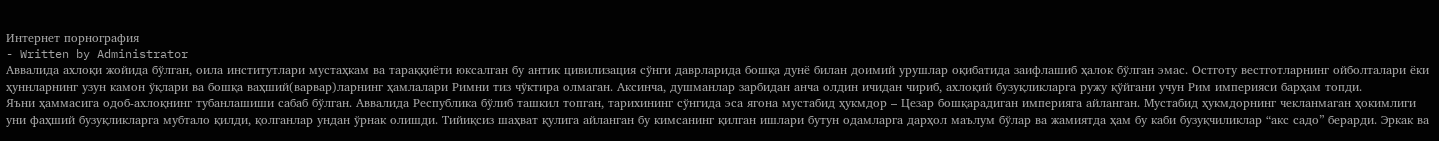Интернет порнография
- Written by Administrator
Аввалида ахлоқи жойида бўлган, оила институтлари мустаҳкам ва тараққиёти юксалган бу антик цивилизация сўнги даврларида бошқа дунё билан доимий урушлар оқибатида заифлашиб ҳалок бўлган эмас. Остготу вестготларнинг ойболталари ёки ҳуннларнинг узун камон ўқлари ва бошқа ваҳший(варвар)ларнинг ҳамлалари Римни тиз чўктира олмаган. Аксинча, душманлар зарбидан анча олдин ичидан чириб, ахлоқий бузуқликларга ружу қўйгани учун Рим империяси барҳам топди.
Яъни ҳаммасига одоб-ахлоқнинг тубанлашиши сабаб бўлган. Аввалида Республика бўлиб ташкил топган, тарихининг сўнгида эса ягона мустабид ҳукмдор – Цезар бошқарадиган империяга айланган. Мустабид ҳукмдорнинг чекланмаган ҳокимлиги уни фаҳший бузуқликларга мубтало қилди, қолганлар ундан ўрнак олишди. Тийиқсиз шаҳват қулига айланган бу кимсанинг қилган ишлари бутун одамларга дарҳол маълум бўлар ва жамиятда ҳам бу каби бузуқчиликлар “акс садо” берарди. Эркак ва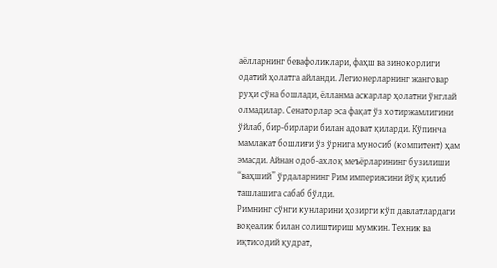аёлларнинг бевафоликлари, фаҳш ва зинокорлиги одатий ҳолатга айланди. Легионерларнинг жанговар руҳи сўна бошлади, ёлланма аскарлар ҳолатни ўнглай олмадилар. Сенаторлар эса фақат ўз хотиржамлигини ўйлаб, бир-бирлари билан адоват қиларди. Кўпинча мамлакат бошлиғи ўз ўрнига муносиб (компитент) ҳам эмасди. Айнан одоб-ахлоқ меъёрларининг бузилиши “ваҳший” ўрдаларнинг Рим империясини йўқ қилиб ташлашига сабаб бўлди.
Римнинг сўнги кунларини ҳозирги кўп давлатлардаги воқеалик билан солиштириш мумкин. Техник ва иқтисодий қудрат,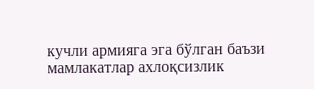кучли армияга эга бўлган баъзи мамлакатлар ахлоқсизлик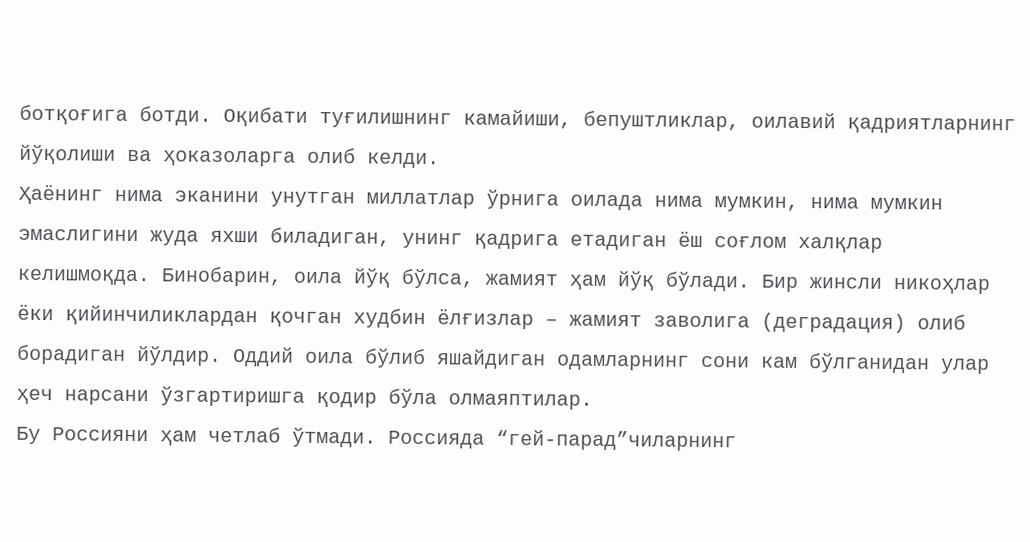ботқоғига ботди. Оқибати туғилишнинг камайиши, бепуштликлар, оилавий қадриятларнинг йўқолиши ва ҳоказоларга олиб келди.
Ҳаёнинг нима эканини унутган миллатлар ўрнига оилада нима мумкин, нима мумкин эмаслигини жуда яхши биладиган, унинг қадрига етадиган ёш соғлом халқлар келишмоқда. Бинобарин, оила йўқ бўлса, жамият ҳам йўқ бўлади. Бир жинсли никоҳлар ёки қийинчиликлардан қочган худбин ёлғизлар – жамият заволига (деградация) олиб борадиган йўлдир. Оддий оила бўлиб яшайдиган одамларнинг сони кам бўлганидан улар ҳеч нарсани ўзгартиришга қодир бўла олмаяптилар.
Бу Россияни ҳам четлаб ўтмади. Россияда “гей-парад”чиларнинг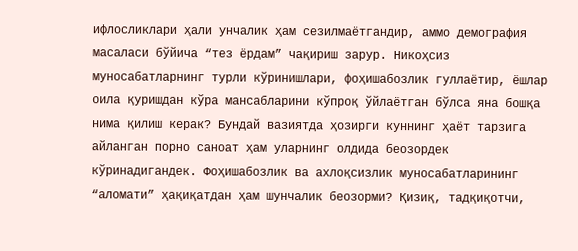ифлосликлари ҳали унчалик ҳам сезилмаётгандир, аммо демография масаласи бўйича “тез ёрдам” чақириш зарур. Никоҳсиз муносабатларнинг турли кўринишлари, фоҳишабозлик гуллаётир, ёшлар оила қуришдан кўра мансабларини кўпроқ ўйлаётган бўлса яна бошқа нима қилиш керак? Бундай вазиятда ҳозирги куннинг ҳаёт тарзига айланган порно саноат ҳам уларнинг олдида беозордек кўринадигандек. Фоҳишабозлик ва ахлоқсизлик муносабатларининг “аломати” ҳақиқатдан ҳам шунчалик беозорми? Қизиқ, тадқиқотчи,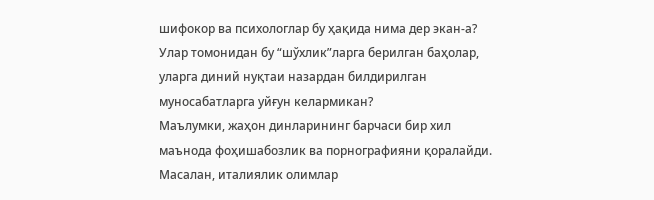шифокор ва психологлар бу ҳақида нима дер экан-а? Улар томонидан бу “шўхлик”ларга берилган баҳолар, уларга диний нуқтаи назардан билдирилган муносабатларга уйғун келармикан?
Маълумки, жаҳон динларининг барчаси бир хил маънода фоҳишабозлик ва порнографияни қоралайди. Масалан, италиялик олимлар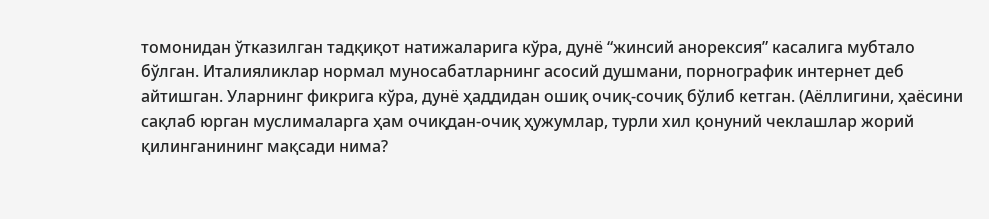томонидан ўтказилган тадқиқот натижаларига кўра, дунё “жинсий анорексия” касалига мубтало бўлган. Италияликлар нормал муносабатларнинг асосий душмани, порнографик интернет деб айтишган. Уларнинг фикрига кўра, дунё ҳаддидан ошиқ очиқ-сочиқ бўлиб кетган. (Аёллигини, ҳаёсини сақлаб юрган муслималарга ҳам очиқдан-очиқ ҳужумлар, турли хил қонуний чеклашлар жорий қилинганининг мақсади нима?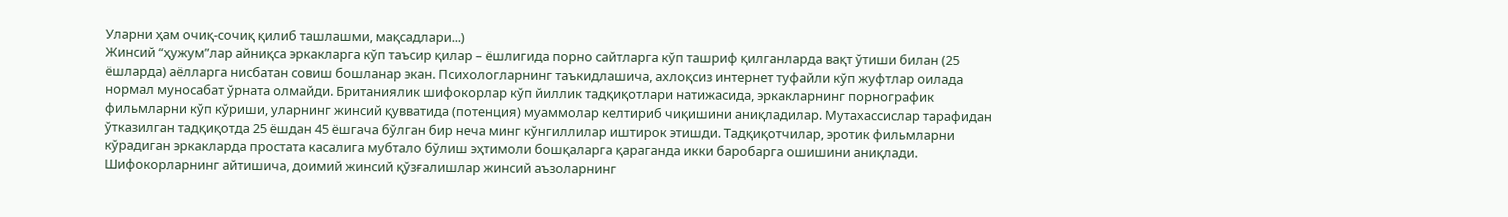Уларни ҳам очиқ-сочиқ қилиб ташлашми, мақсадлари...)
Жинсий “ҳужум”лар айниқса эркакларга кўп таъсир қилар – ёшлигида порно сайтларга кўп ташриф қилганларда вақт ўтиши билан (25 ёшларда) аёлларга нисбатан совиш бошланар экан. Психологларнинг таъкидлашича, ахлоқсиз интернет туфайли кўп жуфтлар оилада нормал муносабат ўрната олмайди. Британиялик шифокорлар кўп йиллик тадқиқотлари натижасида, эркакларнинг порнографик фильмларни кўп кўриши, уларнинг жинсий қувватида (потенция) муаммолар келтириб чиқишини аниқладилар. Мутахассислар тарафидан ўтказилган тадқиқотда 25 ёшдан 45 ёшгача бўлган бир неча минг кўнгиллилар иштирок этишди. Тадқиқотчилар, эротик фильмларни кўрадиган эркакларда простата касалига мубтало бўлиш эҳтимоли бошқаларга қараганда икки баробарга ошишини аниқлади. Шифокорларнинг айтишича, доимий жинсий қўзғалишлар жинсий аъзоларнинг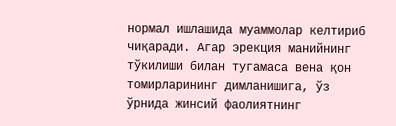нормал ишлашида муаммолар келтириб чиқаради. Агар эрекция манийнинг тўкилиши билан тугамаса вена қон томирларининг димланишига, ўз ўрнида жинсий фаолиятнинг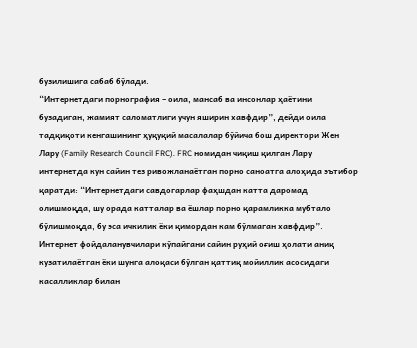бузилишига сабаб бўлади.
“Интернетдаги порнография – оила, мансаб ва инсонлар ҳаётини бузадиган, жамият саломатлиги учун яширин хавфдир”, дейди оила тадқиқоти кенгашининг ҳуқуқий масалалар бўйича бош директори Жен Лару (Family Research Council FRC). FRC номидан чиқиш қилган Лару интернетда кун сайин тез ривожланаётган порно саноатга алоҳида эътибор қаратди: “Интернетдаги савдогарлар фаҳшдан катта даромад олишмоқда, шу орада катталар ва ёшлар порно қарамликка мубтало бўлишмоқда, бу эса ичкилик ёки қимордан кам бўлмаган хавфдир”.
Интернет фойдаланувчилари кўпайгани сайин руҳий оғиш ҳолати аниқ кузатилаётган ёки шунга алоқаси бўлган қаттиқ мойиллик асосидаги касалликлар билан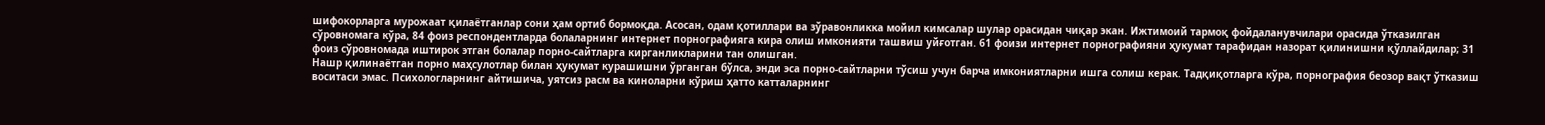шифокорларга мурожаат қилаётганлар сони ҳам ортиб бормоқда. Асосан, одам қотиллари ва зўравонликка мойил кимсалар шулар орасидан чиқар экан. Ижтимоий тармоқ фойдаланувчилари орасида ўтказилган сўровномага кўра, 84 фоиз респондентларда болаларнинг интернет порнографияга кира олиш имконияти ташвиш уйғотган. 61 фоизи интернет порнографияни ҳукумат тарафидан назорат қилинишни қўллайдилар; 31 фоиз сўровномада иштирок этган болалар порно-сайтларга кирганликларини тан олишган.
Нашр қилинаётган порно маҳсулотлар билан ҳукумат курашишни ўрганган бўлса, энди эса порно-сайтларни тўсиш учун барча имкониятларни ишга солиш керак. Тадқиқотларга кўра, порнография беозор вақт ўтказиш воситаси эмас. Психологларнинг айтишича, уятсиз расм ва киноларни кўриш ҳатто катталарнинг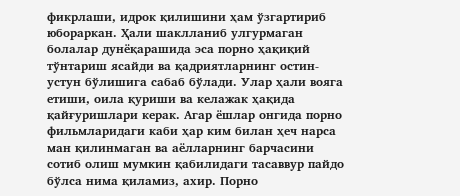фикрлаши, идрок қилишини ҳам ўзгартириб юбораркан. Ҳали шаклланиб улгурмаган болалар дунёқарашида эса порно ҳақиқий тўнтариш ясайди ва қадриятларнинг остин-устун бўлишига сабаб бўлади. Улар ҳали вояга етиши, оила қуриши ва келажак ҳақида қайғуришлари керак. Агар ёшлар онгида порно фильмларидаги каби ҳар ким билан ҳеч нарса ман қилинмаган ва аёлларнинг барчасини сотиб олиш мумкин қабилидаги тасаввур пайдо бўлса нима қиламиз, ахир. Порно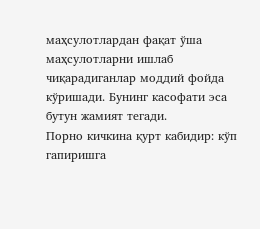маҳсулотлардан фақат ўша маҳсулотларни ишлаб чиқарадиганлар моддий фойда кўришади. Бунинг касофати эса бутун жамият тегади.
Порно кичкина қурт кабидир: кўп гапиришга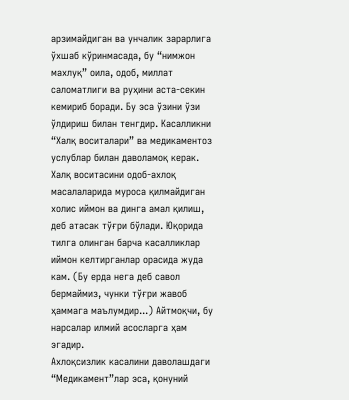арзимайдиган ва унчалик зарарлига ўхшаб кўринмасада, бу “нимжон махлуқ” оила, одоб, миллат саломатлиги ва руҳини аста-секин кемириб боради. Бу эса ўзини ўзи ўлдириш билан тенгдир. Касалликни “Халқ воситалари” ва медикаментоз услублар билан даволамоқ керак. Халқ воситасини одоб-ахлоқ масалаларида муроса қилмайдиган холис иймон ва динга амал қилиш, деб атасак тўғри бўлади. Юқорида тилга олинган барча касалликлар иймон келтирганлар орасида жуда кам. (Бу ерда нега деб савол бермаймиз, чунки тўғри жавоб ҳаммага маълумдир...) Айтмоқчи, бу нарсалар илмий асосларга ҳам эгадир.
Ахлоқсизлик касалини даволашдаги “Медикамент”лар эса, қонуний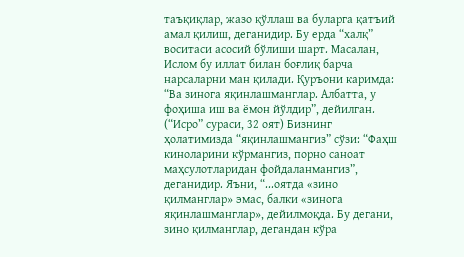таъқиқлар, жазо қўллаш ва буларга қатъий амал қилиш, деганидир. Бу ерда “халқ” воситаси асосий бўлиши шарт. Масалан, Ислом бу иллат билан боғлиқ барча нарсаларни ман қилади. Қуръони каримда: “Ва зинога яқинлашманглар. Албатта, у фоҳиша иш ва ёмон йўлдир”, дейилган. (“Исро” сураси, 32 оят) Бизнинг ҳолатимизда “яқинлашмангиз” сўзи: “Фаҳш киноларини кўрмангиз, порно саноат маҳсулотларидан фойдаланмангиз”, деганидир. Яъни, “...оятда «зино қилманглар» эмас, балки «зинога яқинлашманглар», дейилмоқда. Бу дегани, зино қилманглар, дегандан кўра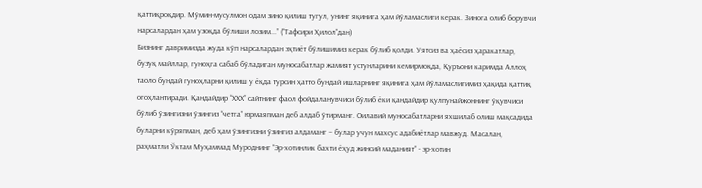қаттиқроқдир. Мўмин-мусулмон одам зино қилиш тугул, унинг яқинига ҳам йўламаслиги керак. Зинога олиб борувчи нарсалардан ҳам узоқда бўлиши лозим...” (“Тафсири Ҳилол”дан)
Бизнинг давримизда жуда кўп нарсалардан эҳтиёт бўлишимиз керак бўлиб қолди. Уятсиз ва ҳаёсиз ҳаракатлар, бузуқ майллар, гуноҳга сабаб бўладиган муносабатлар жамият устунларини кемирмоқда, Қуръони каримда Аллоҳ таоло бундай гуноҳларни қилиш у ёқда турсин ҳатто бундай ишларнинг яқинига ҳам йўламаслигимиз ҳақида қаттиқ огоҳлантиради. Қандайдир “ХХХ” сайтнинг фаол фойдаланувчиси бўлиб ёки қандайдир қулпунайжоннинг ўқувчиси бўлиб ўзингизни ўзингиз “четга” юрмаяпман деб алдаб ўтирманг. Оилавий муносабатларни яхшилаб олиш мақсадида буларни кўряпман, деб ҳам ўзингизни ўзингиз алдаманг – булар учун махсус адабиётлар мавжуд. Масалан, раҳматли Ўктам Муҳаммад Муроднинг “Эр-хотинлик бахти ёҳуд жинсий маданият” - эр-хотин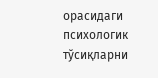орасидаги психологик тўсиқларни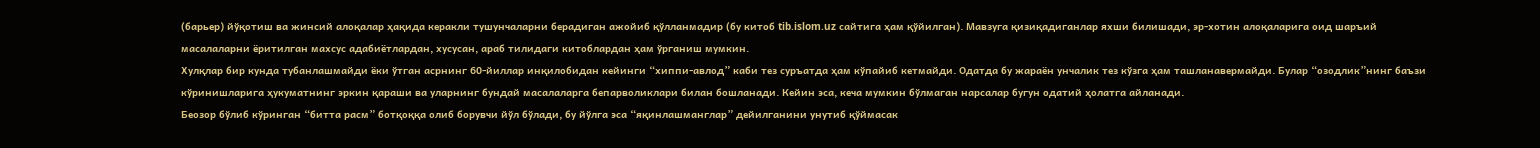(барьер) йўқотиш ва жинсий алоқалар ҳақида керакли тушунчаларни берадиган ажойиб қўлланмадир (бу китоб tib.islom.uz сайтига ҳам қўйилган). Мавзуга қизиқадиганлар яхши билишади, эр-хотин алоқаларига оид шаръий масалаларни ёритилган махсус адабиётлардан, хусусан, араб тилидаги китоблардан ҳам ўрганиш мумкин.
Хулқлар бир кунда тубанлашмайди ёки ўтган асрнинг 60-йиллар инқилобидан кейинги “хиппи-авлод” каби тез суръатда ҳам кўпайиб кетмайди. Одатда бу жараён унчалик тез кўзга ҳам ташланавермайди. Булар “озодлик”нинг баъзи кўринишларига ҳукуматнинг эркин қараши ва уларнинг бундай масалаларга бепарволиклари билан бошланади. Кейин эса, кеча мумкин бўлмаган нарсалар бугун одатий ҳолатга айланади.
Беозор бўлиб кўринган “битта расм” ботқоққа олиб борувчи йўл бўлади, бу йўлга эса “яқинлашманглар” дейилганини унутиб қўймасак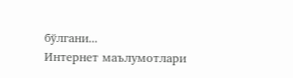бўлгани...
Интернет маълумотлари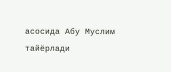асосида Абу Муслим тайёрлади